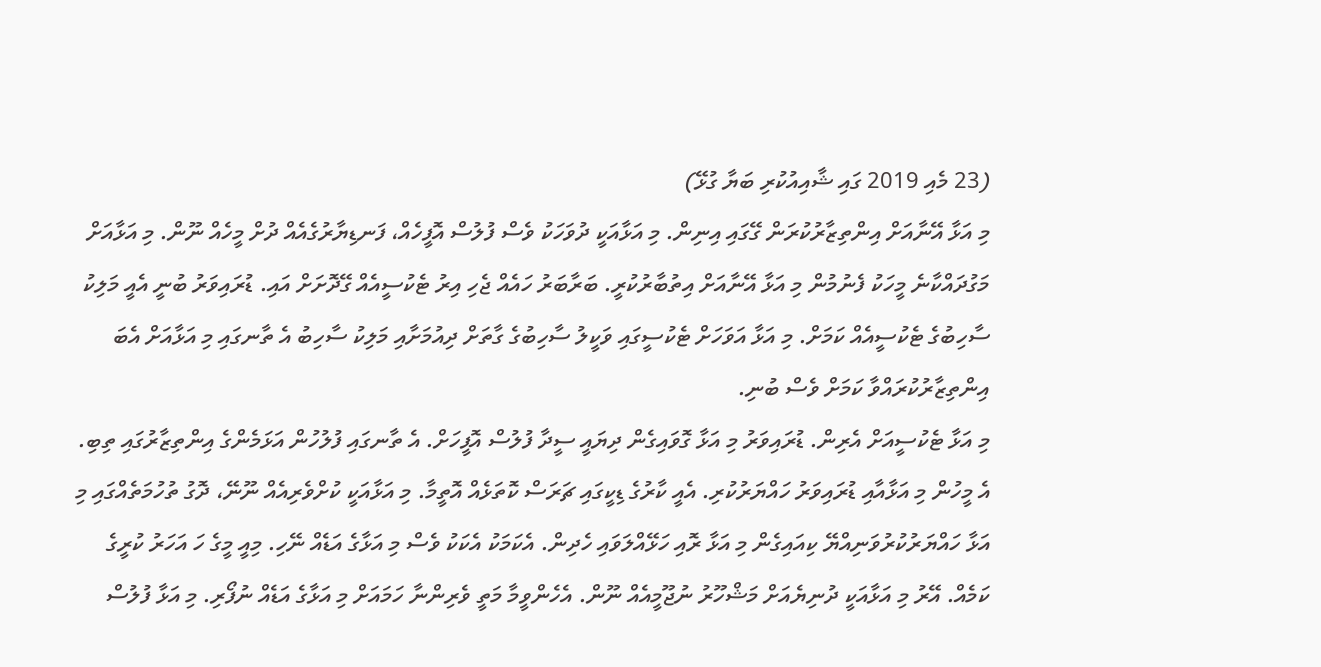(23 މެއި 2019 ގައި ޝާއިއުކުރި ބަޔާ ގުޅޭ)
މި އަޅާ އޭނާއަށް އިންތިޒާރުކުރަން ގޭގައި އިނިން. މި އަޅާއަކީ ދުވަހަކު ވެސް ފުލުސް އޮފީހެއް، ފަނޑިޔާރުގެއެއް ދުށް މީހެއް ނޫން. މި އަޅާއަށް މަގުދައްކާނެ މީހަކު ފެނުމުން މި އަޅާ އޭނާއަށް އިތުބާރުކުރީ. ބަރާބަރު ހައެއް ޖެހި އިރު ޓެކުސީއެއް ގޭދޮށަށް އައި. ޑުރައިވަރު ބުނީ އެއީ މަލިކު ސާހިބުގެ ޓެކުސީއެއް ކަމަށް. މި އަޅާ އަވަހަށް ޓެކުސީގައި ވަކީލު ސާހިބުގެ ގާތަށް ދިއުމަށާއި މަލިކު ސާހިބު އެ ތާނގައި މި އަޅާއަށް އެބަ އިންތިޒާރުކުރައްވާ ކަމަށް ވެސް ބުނި.
މި އަޅާ ޓެކުސީއަށް އެރިން. ޑުރައިވަރު މި އަޅާ ގޮވައިގެން ދިޔައީ ސީދާ ފުލުސް އޮފީހަށް. އެ ތާނގައި ފުލުހުން އަޅަމެންގެ އިންތިޒާރުގައި ތިބި. އެ މީހުން މި އަޅާއާއި ޑުރައިވަރު ހައްޔަރުކުރި. އެއީ ކާރުގެ ޑިކީގައި ޗަރަސް ކޮތަޅެއް އޮތީމާ. މި އަޅާއަކީ ކުށްވެރިއެއް ނޫނޭ، ދޮގު ތުހުމަތެއްގައި މި އަޅާ ހައްޔަރުކުރުވަނިއްޔޭ ކިއައިގެން މި އަޅާ ރޮއި ހަޅޭއްލަވައި ހެދިން. އެކަމަކު އެކަކު ވެސް މި އަޅާގެ އަޑެއް ނޭހި. މިއީ މީގެ ހަ އަހަރު ކުރީގެ ކަމެއް. އޭރު މި އަޅާއަކީ ދުނިޔެއަށް މަޝްހޫރު ނުޖޫމީއެއް ނޫން. އެހެންވީމާ މަތީ ވެރިންނާ ހަމައަށް މި އަޅާގެ އަޑެއް ނުފޯރި. މި އަޅާ ފުލުސް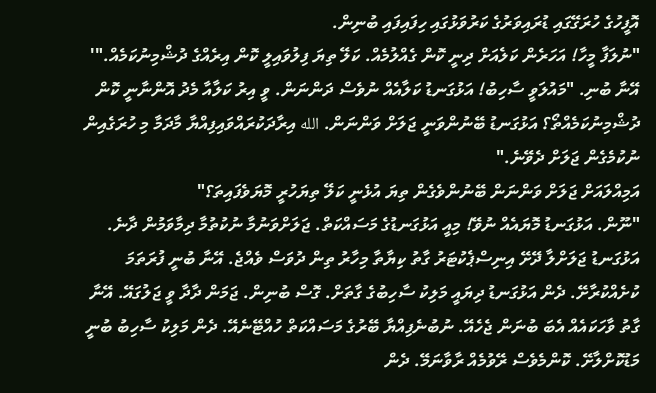އޮފީހުގެ ހުރަގޭގައި ޑުރައިވަރުގެ ކަރުވަޅުގައި ހިފައިފައި ބުނިން.
"ނުލަފާ މީހާ! އަހަރެން ކަލެއަށް ދިނީ ކޮން ގެއްލުމެއް. ކަލޭ ތިޔަ ފިލުވައިލީ ކޮން އިރެއްގެ ދުޝްމިނުކަމެއް."'
އޭނާ ބުނި. "މައުލަވީ ސާހިބު! އަޅުގަނޑު ކަލާއެއް ނުވެސް ދަންނަން. ވީ އިރު ކަލާއާ މެދު އޮންނާނީ ކޮން ދުޝްމިނުކަމެއްތޯ؟ އަޅުގަނޑު ބޭނުންވަނީ ޖަލަށް ވަންނަން. الله އިރާދަކުރައްވައިފިއްޔާ މާދަމާ މި ހުރަގެއިން ނުކުމެގެން ޖަލަށް ދެވޭނެ."
އަމިއްލައަށް ޖަލަށް ވަންނަން ބޭނުންވެގެން ތިޔަ އުޅެނީ ކަލޭ ތިޔަހުރީ މޮޔަވެފައިތަ؟"
"ނޫން. އަޅުގަނޑު މޮޔައެއް ނުވޭ! މިއީ އަޅުގަނޑުގެ މަސައްކަތް. ޖަލަށްވަނުމާ ނުކުތުމާ ދިމާވަމުން ދާނެ. އަޅުގަނޑު ޖަލަށްލާ ދޭށޭ އިނިސްޕެކުޓަރު ގާތު ކިޔާތާ މިހާރު ތިން ދުވަސް ވެއްޖެ. އޭނާ ބުނީ ފުރަތަމަ ކުށެއްކުރާށޭ. ދެން އަޅުގަނޑު ދިޔައީ މަލިކު ސާހިބުގެ ގާތަށް. ގޮސް ބުނިން. ޖަމަން ދާދާ ވީ ޖަލުގައޭ. އޭނާ ގާތު ވާހަކައެއް އެބަ ބުނަން ޖެހެއޭ. ނުބުނެފިއްޔާ ބޭރުގެ މަސައްކަތް ހުއްޓޭނެއޭ. ދެން މަލިކު ސާހިބު ބުނީ މަޑުކޮށްލާށޭ. ކޮންމެވެސް ރޭވުމެއް ރާވާނަމޭ. ދެން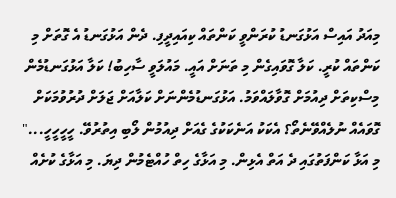މިއަދު އައިސް އަޅުގަނޑު ކުރަންވީ ކަންތައް ކިއައިދީފި. ދެން އަޅުގަނޑު އެ ގޮތަށް މި ކަންތައް ކުރީ. ކަލާ ގޮވައިގެން މި ތަނަށް އައީ. މައުލަވީ ސާހިބު! ކަލާ އަޅުގަނޑުމެން މިސްކިތަށް ދިއުމަށް ގޮވާލައްވަމު. އަޅުގަނޑުމެންނަށް ކަލާއަށް ޖަލަށް ދުރުވުމަކަށް ގޮވައެއް ނުލެއްވޭނެތޯ؟ އެކަކު އަނެކަކުގެ ގެއަށް ދިއުމުން ލޯބި އިތުރުވޭ. ހީހީހީހީ..."
މި އަޅާ ކަންފަތުގައި ދެ އަތް އެޅިން. މި އަޅާގެ ހިތް ހުއްޓެމުން ދިޔަ. މި އަޅާގެ ކުށެއް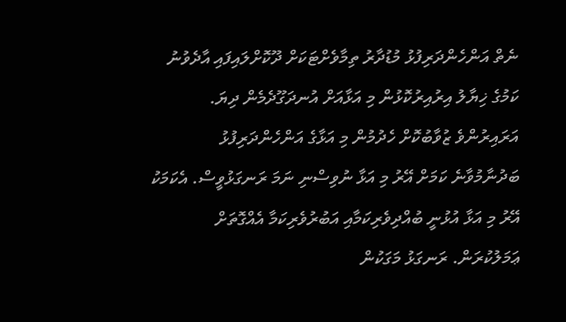ނެތް އަންހެންދަރިފުޅު މުޑުދާރު ތިމާވެށްޓަކަށް ދޫކޮށްލައިފައި އާދެވުނު ކަމުގެ ޚިޔާލު އިރުއިރުކޮޅުން މި އަޅާއަށް އުނދަގޫދެމެން ދިޔަ. އަރައިރުންވެ ޒުވާބުކޮށް ހެދުމުން މި އަޅާގެ އަންހެންދަރިފުޅު ބަދުނާމުވާނެ ކަމަށް އޭރު މި އަޅާ ނުވިސްނި ނަމަ ރަނގަޅުވީސް. އެކަމަކު އޭރު މި އަޅާ އުޅުނީ ބުއްދިވެރިކަމާއި އަބުރުވެރިކަމާ އެއްގޮތަށް ޢަމަލުކުރަން. ރަނގަޅު މަގަކުން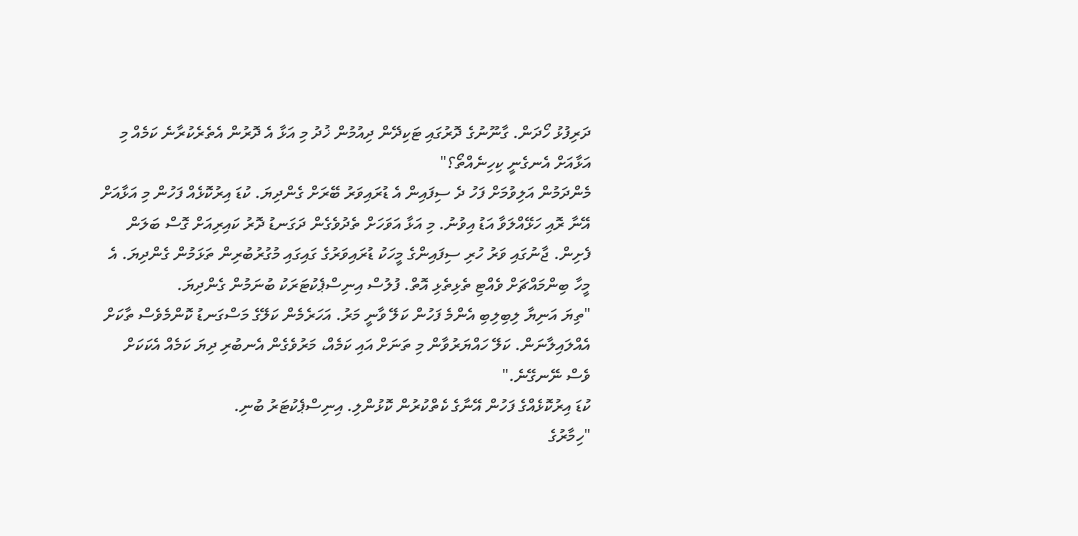ދަރިފުޅު ހޯދަން. ގާނޫނުގެ ދޮރުގައި ޓަކިދޭން ދިއުމުން ޚުދު މި އަޅާ އެ ދޮރުން އެތެރެކުރާނެ ކަމެއް މި އަޅާއަށް އެނގެނީ ކިހިނެއްތޯ؟"
މެންދަމުން އަލިވުމަށް ފަހު ދެ ސިފައިން އެ ޑުރައިވަރު ބޭރަށް ގެންދިޔަ. ކުޑަ އިރުކޮޅެއް ފަހުން މި އަޅާއަށް އޭނާ ރޮއި ހަޅޭއްލަވާ އަޑު އިވުނު. މި އަޅާ އަވަހަށް ތެދުވެގެން ދަގަނޑު ދޮރު ކައިރިއަށް ގޮސް ބަލަން ފެށިން. ޖާނުގައި ވަރު ހުރި ސިފައިންގެ މީހަކު ޑުރައިވަރުގެ ގައިގައި މުގުރުބުރިން ތަޅަމުން ގެންދިޔަ. އެ މީހާ ބިންމައްޗަށް ވެއްޓި ތެޅިތެޅި އޮތް. ފުލުސް އިނިސްޕެކުޓަރަކު ބުނަމުން ގެންދިޔަ.
"ތިޔަ އަނިޔާ ލިބިލިބި އެންމެ ފަހުން ކަލޭ ވާނީ މަރު. އަހަރެމެން ކަލޭގެ މަސްގަނޑު ކޮންމެވެސް ތާކަށް އެއްލައިލާނަން. ކަލޭ ހައްޔަރުވާން މި ތަނަށް އައި ކަމެއް، މަރުވެގެން އެނބުރި ދިޔަ ކަމެއް އެކަކަށް ވެސް ނޭނގޭނެ."
ކުޑަ އިރުކޮޅެއްގެ ފަހުން އޭނާގެ ކެތްކުރުން ކޮޅުންލި. އިނިސްޕެކުޓަރު ބުނި.
"ހިމާރުގެ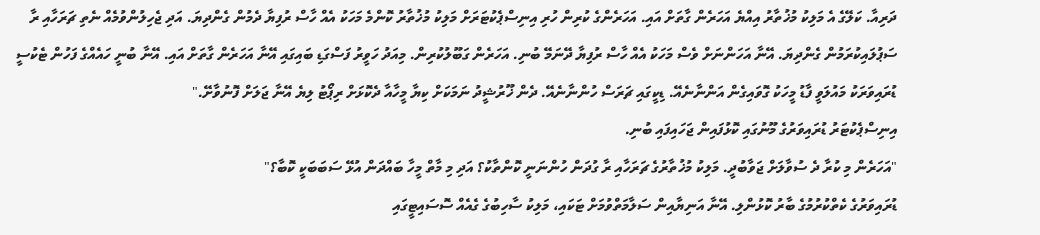ދަރިއާ. ކަލޭގެ އެ މަލިކު މުޚުތާރު އިއްޔެ އަހަރެން ގާތަށް އައި. އަހަރެންގެ ކުރިން ހުރި އިނިސްޕެކުޓަރަށް މަލިކު މުޚުތާރު ކޮންމެ މަހަކު އެއް ހާސް ރުފިޔާ ދެމުން ގެންދިޔަ. އަދި ޖެހިލުންވުމެއް ނެތި ޗަރަހާއި ރާ ސަޕުލައިކުރަމުން ގެންދިޔަ. އޭނާ އަހަންނަށް ވެސް މަހަކު އެއް ހާސް ރުފިޔާ ދޭނަމޭ ބުނި. އަހަރެން ގަބޫލުކުރިން. މިއަދު ހަވީރު ފަސްގަޑި ބައިގައި އޭނާ އަހަރެން ގާތަށް އައި. އޭނާ ބުނީ ހައެއްގެ ފަހުން ޓެކުސީ ޑުރައިވަރަކު މައުލަވީ ފާޑު މީހަކު ގޮވައިގެން އަންނާނެއޭ. ޑިކީގައި ޗަރަސް ހުންނާނެއޭ. ދެން ޚޫރުޝީދު ނަމަކަށް ކިޔާ މީހާއާ ދެކޮޅަށް ރިޕޯޓު ލިޔެ އޭނާ ޖަލަށް ފޮނުވާށޭ."
އިނިސްޕެކުޓަރު ޑުރައިވަރުގެ މޫނުގައި ކޮޅުފައިން ޖަހައިފައި ބުނި.
"އަހަރެން މި ކުރާ ދެ ސުވާލަށް ޖަވާބުދީ. މަލިކު މުޚުތާރުގެ ޗަރަހާއި ރާ ގުދަން ހުންނަނީ ކޮންތާކު؟ އަދި މި މާތް މީހާ ބައްދަން އުޅޭ ސަބަބަކީ ކޮބާ؟"
ޑުރައިވަރުގެ ކެތްކުރުމުގެ ބާރު ކޮޅުންލި. އޭނާ އަނިޔާއިން ސަލާމަތްވުމަށް ޓަކައި، މަލިކު ސާހިބުގެ ގެއެއް ސޮސައިޓީގައި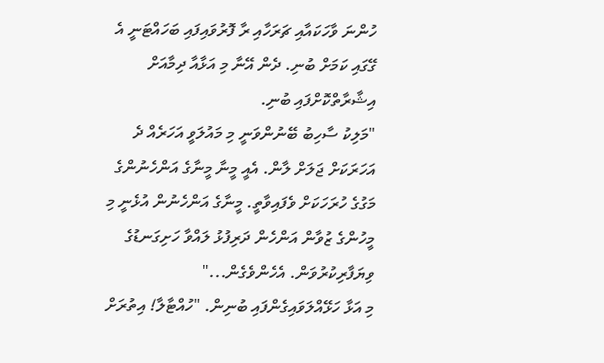ހުންނަ ވާހަކައާއި ޗަރަހާއި ރާ ފޮރުވައިފައި ބަހައްޓަނީ އެ ގޭގައި ކަމަށް ބުނި. ދެން އޭނާ މި އަޅާއާ ދިމާއަށް އިޝާރާތްކޮށްފައި ބުނި.
"މަލިކު ސާހިބު ބޭނުންވަނީ މި މައުލަވީ އަހަރެއް ދެ އަހަރަކަށް ޖަލަށް ލާން. އެއީ މީނާ މީނާގެ އަންހެނުންގެ މަގުގެ ހުރަހަކަށް ވެފައިވާތީ. މީނާގެ އަންހެނުން އުޅެނީ މި މީހުންގެ ޒުވާން އަންހެން ދަރިފުޅު ލައްވާ ހަށިގަނޑުގެ ވިޔަފާރިކުރުވަން. އެހެންވެގެން..."
މި އަޅާ ހަޅޭއްލަވައިގެންފައި ބުނިން. "ހުއްޓާލާ! އިތުރަށް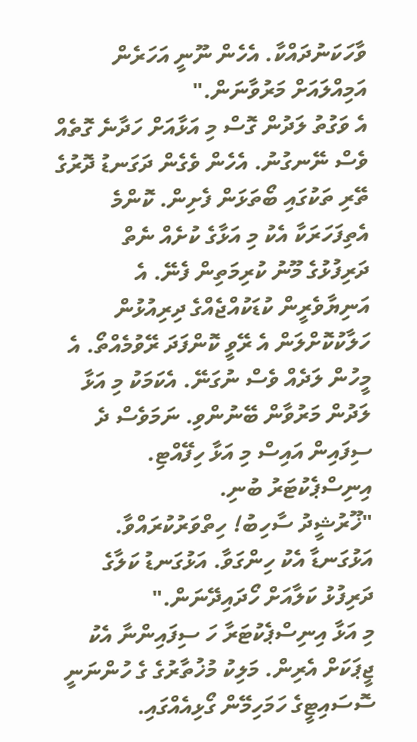ވާހަކަނުދައްކާ. އެހެން ނޫނީ އަހަރެން އަމިއްލައަށް މަރުވާނަން."
އެ ވަގުތު ލަދުން ގޮސް މި އަޅާއަށް ހަދާނެ ގޮތެއް ވެސް ނޭނގުނު. އެހެން ވެގެން ދަގަނޑު ދޮރުގެ ތޭރި ތަކުގައި ބޯތަޅަން ފެށިން. ކޮންމެ އެތިފަހަރަކާ އެކު މި އަޅާގެ ކުށެއް ނެތް ދަރިފުޅުގެ މޫނު ކުރިމަތިން ފެނޭ. އެ އަނިޔާވެރީން ކުޑަކުއްޖެއްގެ ދިރިއުޅުން ހަލާކުކޮށްލަން އެ ރޭވީ ކޮންފަދަ ރޭވުމެއްތޯ. އެ މީހުން ލަދެއް ވެސް ނުގަނޭ. އެކަމަކު މި އަޅާ ލަދުން މަރުވާން ބޭނުންވި. ނަމަވެސް ދެ ސިފައިން އައިސް މި އަޅާ ހިފޭއްޓި. އިނިސްޕެކުޓަރު ބުނި.
"ޚޫރުޝީދު ސާހިބު! ހިތްވަރުކުރައްވާ. އަޅުގަނޑާ އެކު ހިންގަވާ. އަޅުގަނޑު ކަލާގެ ދަރިފުޅު ކަލާއަށް ހޯދައިދޭނަން."
މި އަޅާ އިނިސްޕެކުޓަރާ ހަ ސިފައިންނާ އެކު ޖީޕަކަށް އެރިން. މަލިކު މުޚުތާރުގެ ގެ ހުންނަނީ ސޮސައިޓީގެ ހަމަހިމޭން ގޯޅިއެއްގައި.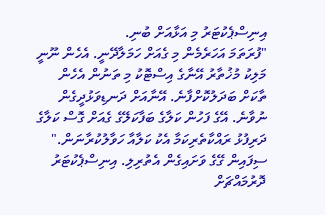އިނިސްޕެކުޓަރު މި އަޅާއަށް ބުނި.
"ފުރަތަމަ އަހަރެމެން މި ގެއަށް ހަމަލާދޭނީ. އެހެން ނޫނީ މަލިކު މުޚުތާރު އޭނާގެ އިސްޓޮކު މި ތަނުން އެހެން ތާކަށް ބަދަލުކޮށްފާނެ. އޭނާއަށް ދަނޑިވަޅުދީގެން ނުވާނެ. އޭގެ ފަހުން ކަލާގެ ބަފާކަލޭގެ ގެއަށް ގޮސް ކަލާގެ ދަރިފުޅު ރައްކާތެރިކަމާ އެކު ކަލާއާ ހަވާލުކުރާނަން."
ސިފައިން ގޭގެ ވަށައިގެން އެތުރިލި. އިނިސްޕެކުޓަރު ދޮރުމައްޗަށް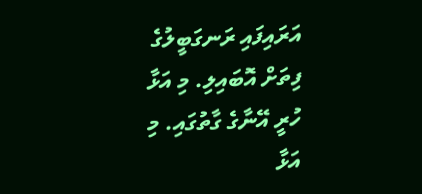އަރައިފައި ރަނގަބީލުގެ ފިތަށް އޮބައިލި. މި އަޅާ ހުރީ އޭނާގެ ގާތުގައި. މި އަޅާ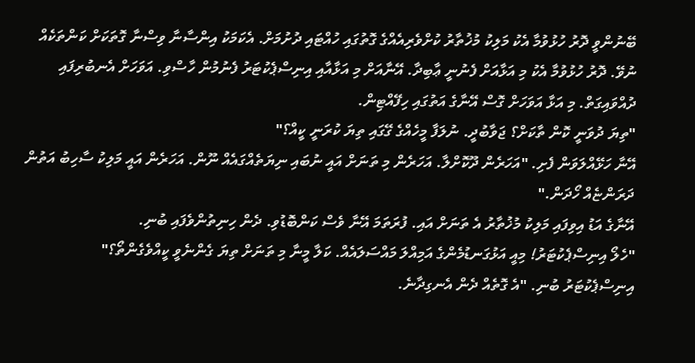ބޭނުންވީ ދޮރު ހުޅުވުމާ އެކު މަލިކު މުޚުތާރު ކުށްވެރިއެއްގެ ގޮތުގައި ހުއްޓައި ދުށުމަށް. އެކަމަކު އިންސާނާ ވިސްނާ ގޮތަކަށް ކަންތަކެއް ނުވޭ. ދޮރު ހުޅުވުމާ އެކު މި އަޅާއަށް ފެނުނީ ޢާބިދާ. އޭނާއަށް މި އަޅާއާއި އިނިސްޕެކުޓަރު ފެނުމުން ހާސްވި. އަވަހަށް އެނބުރިފައި ދުއްވައިގަތް. މި އަޅާ އަވަހަށް ގޮސް އޭނާގެ އަތުގައި ހިފޭއްޓިން.
"ތިޔަ ދުވަނީ ކޮން ތާކަށް؟ ޖަވާބުދީ. ނުލަފާ މީހެއްގެ ގޭގައި ތިޔަ ކުރަނީ ކީއް؟"
އޭނާ ހަޅޭއްލަވަން ފެށި. "އަހަރެން ދޫކޮށްލާ. އަހަރެން މި ތަނަށް އައީ ނުބައި ނިޔަތެއްގައެއް ނޫން. އަހަރެން އައީ މަލިކު ސާހިބު އަތުން ދަރަންޏެއް ހޯދަން."
އޭނާގެ އަޑު އިވިފައި މަލިކު މުޚުތާރު އެ ތަނަށް އައި. ފުރަތަމަ އޭނާ ވެސް ކަންބޮޑުވި. ދެން ހިނިތުންވެފައި ބުނި.
"ހެލޯ އިނިސްޕެކުޓަރު! މިއީ އަޅުގަނޑުމެންގެ އަމިއްލަ މައްސަލައެއް. ކަލާ މީނާ މި ތަނަށް ތިޔަ ގެންނެވީ ކީއްވެގެންތޯ؟"
އިނިސްޕެކުޓަރު ބުނި. "އެ ގޮތެއް ދެން އެނގިދާނެ.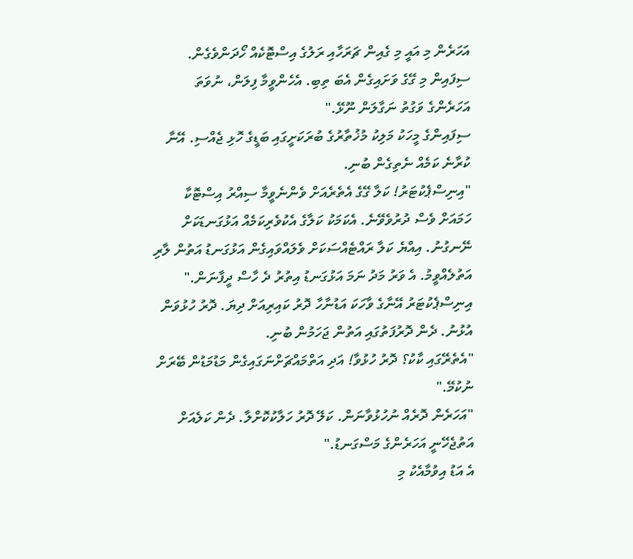އަހަރެން މި އައީ މި ގެއިން ޗަރަހާއި ރަލުގެ އިސްޓޮކެއް ހޯދަންވެގެން. ސިފައިން މި ގޭގެ ވަށައިގެން އެބަ ތިބި. އެހެންވީމާ ފިލަން، ނުވަތަ އަހަރެންގެ ވަގުތު ނަގާލަން ނޫޅޭ."
ސިފައިންގެ މީހަކު މަލިކު މުޚުތާރުގެ ބުރަކަށީގައި ބަޑީގެ ހޮޅި ޖެއްސި. އޭނާ ކުރާނެ ކަމެއް ނެތިގެން ބުނި.
"އިނިސްޕެކުޓަރު! ކަލާ ގޭގެ އެތެރެއަށް ވެންނެވީމާ ސިއްރު އިސްޓޮކާ ހަމައަށް ވެސް ދުރުވެވޭނެ. އެކަމަކު ކަލާގެ އެކުވެރިކަމެއް އަޅުގަނޑަކަށް ނޭނގުނު. އިއްޔެ ކަލާ ރައްޓެއްސަކަށް ވެލައްވައިގެން އަޅުގަނޑު އަތުން ލާރި އަތުލެއްވީމު. އެ ވަރު މަދު ނަމަ އަޅުގަނޑު އިތުރު ދެ ހާސް ދީފާނަން."
އިނިސްޕެކުޓަރު އޭނާގެ ވާހަކަ އަޑުނާހާ ދޮރު ކައިރިއަށް ދިޔަ. ދޮރު ހުޅުވަން އުޅުނު. ދެން ދޮރުފަތުގައި އަތުން ޖަހަމުން ބުނި.
"އެތެރޭގައި ކާކު؟ ދޮރު ހުޅުވާ! އަދި އަތްމައްޗަށްނަގައިގެން މަޑުމަޑުން ބޭރަށް ނުކުމޭ."
"އަހަރެން ދޮރެއް ނުހުޅުވާނަން. ކަލޭ ދޮރު ހަލާކުކޮށްލާ. ދެން ކަލެއަށް އަތުޖެހޭނީ އަހަރެންގެ މަސްގަނޑު."
އެ އަޑު އިވުމާއެކު މި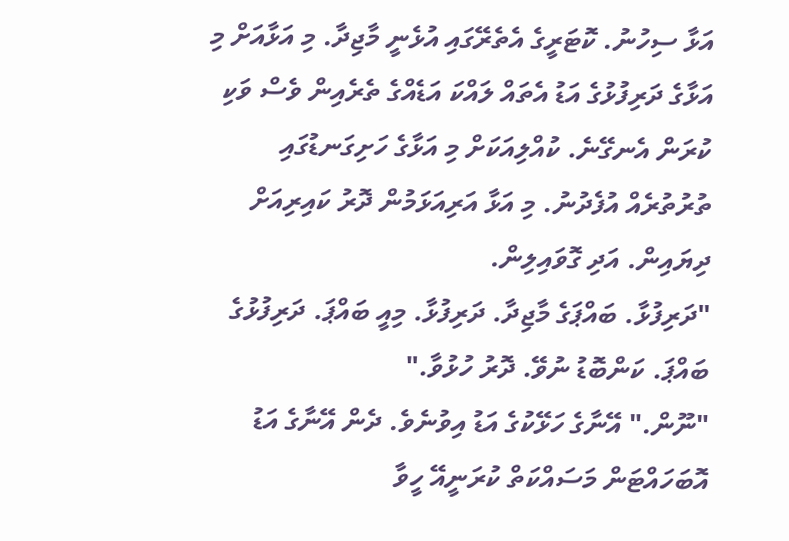އަޅާ ސިހުނު. ކޮޓަރީގެ އެތެރޭގައި އުޅެނީ މާޖިދާ. މި އަޅާއަށް މި އަޅާގެ ދަރިފުޅުގެ އަޑު އެތައް ލައްކަ އަޑެއްގެ ތެރެއިން ވެސް ވަކި ކުރަން އެނގޭނެ. ކުއްލިއަކަށް މި އަޅާގެ ހަށިގަނޑުގައި ތުރުތުރެއް އުފެދުނު. މި އަޅާ އަރިއަޅަމުން ދޮރު ކައިރިއަށް ދިޔައިން. އަދި ގޮވައިލިން.
"ދަރިފުޅާ. ބައްޕަގެ މާޖިދާ. ދަރިފުޅާ. މިއީ ބައްޕަ. ދަރިފުޅުގެ ބައްޕަ. ކަންބޮޑު ނުވޭ. ދޮރު ހުޅުވާ."
"ނޫން." އޭނާގެ ހަޅޭކުގެ އަޑު އިވުނެވެ. ދެން އޭނާގެ އަޑު އޮބަހައްޓަން މަސައްކަތް ކުރަނީއޭ ހީވާ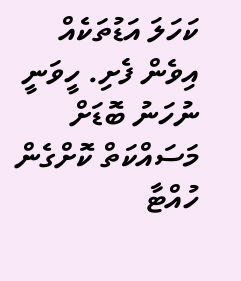ކަހަލަ އަޑުތަކެއް އިވެން ފެށި. ހީވަނީ ނުހަނު ބޮޑަށް މަސައްކަތް ކޮށްގެން ހުއްޓާ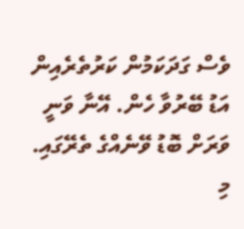ވެސް ގަދަކަމުން ކަރުތެރެއިން އަޑު ބޭރުވާ ހެން. އޭނާ ވަނީ ވަރަށް ބޮޑު ވޭނެއްގެ ތެރޭގައި.
މި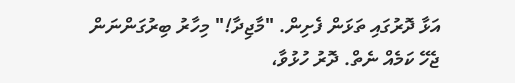އަޅާ ދޮރުގައި ތަޅަން ފެށިން. "މާޖިދާ!" މިހާރު ބިރުގަންނަން ޖެހޭ ކަމެއް ނެތް. ދޮރު ހުޅުވާ،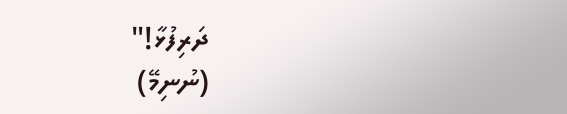ދަރިފުޅާ!"
(ނުނިމޭ)